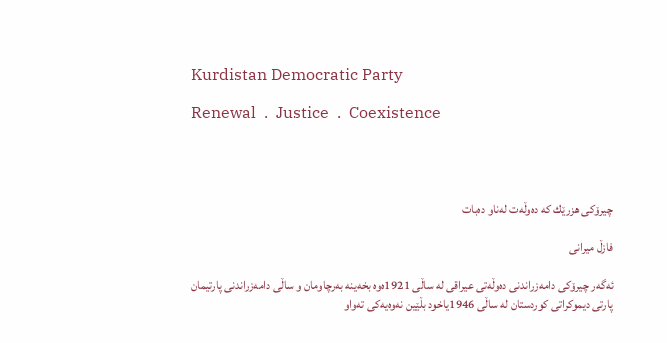Kurdistan Democratic Party

Renewal  .  Justice  .  Coexistence




چیرۆكى هزرێك كه‌ ده‌وڵه‌ت له‌ناو ده‌بات

فازڵ میرانی

ئه‌گه‌ر چیرۆكى دامه‌زراندنى ده‌وڵه‌تى عیراقى له‌ ساڵى 1921ه‌وه‌ بخه‌ینه‌ به‌رچاومان و ساڵى دامه‌زراندنى پارتیمان پارتى دیموكراتى كوردستان له‌ ساڵى 1946یاخود بڵێین نه‌وه‌یه‌كى ته‌واو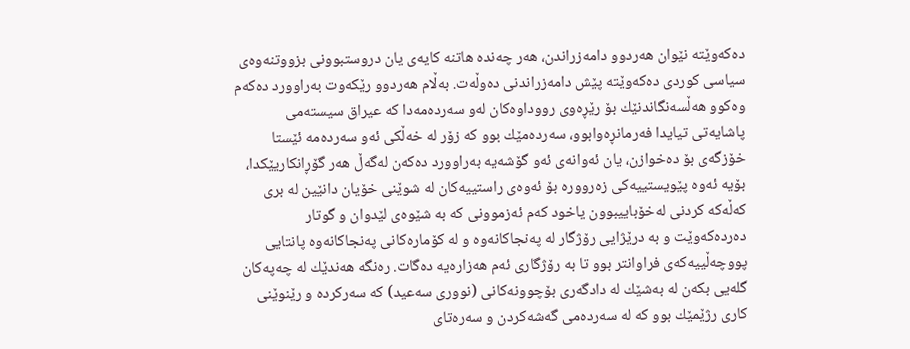ده‌كه‌وێته‌ نێوان هه‌ردوو دامه‌زراندن، هه‌ر چه‌نده‌ هاتنه‌ كایه‌ى یان دروستبوونى بزووتنه‌وه‌ى سیاسى كوردى ده‌كه‌وێته‌ پێش دامه‌زراندنى ده‌وڵه‌ت. به‌ڵام هه‌ردوو رێكه‌وت به‌راوورد ده‌كه‌م وه‌كوو هه‌ڵسه‌نگاندنێك بۆ رێڕه‌وى رووداوه‌كان له‌و سه‌رده‌مه‌دا كه‌ عیراق سیسته‌مى پاشایه‌تى تیایدا فه‌رمانڕه‌وابوو، سه‌رده‌مێك بوو كه‌ زۆر له‌ خه‌ڵكى ئه‌و سه‌رده‌مه‌ ئێستا خۆزگه‌ى بۆ ده‌خوازن، یان ئه‌وانه‌ى ئه‌و گۆشه‌یه‌ به‌راوورد ده‌كه‌ن له‌گه‌ڵ هه‌ر گۆڕانكاریێكدا، بۆیه‌ ئه‌وه‌ پێویستییه‌كى زه‌رووره‌ بۆ ئه‌وه‌ى راستییه‌كان له‌ شوێنى خۆیان دانێین له‌ برى كه‌ڵه‌كه‌ كردنى له‌خۆباییبوون یاخود كه‌م ئه‌زموونى كه‌ به‌ شێوه‌ى لێدوان و گوتار ده‌رده‌كه‌وێت و به‌ درێژایى رۆژگار له‌ په‌نجاكانه‌وه‌ و له‌ كۆماره‌كانى په‌نجاكانه‌وه‌ پانتایى پووچه‌ڵییه‌كه‌ى فراوانتر بوو تا به‌ رۆژگارى ئه‌م هه‌زاره‌یه‌ ده‌گات. ره‌نگه‌ هه‌ندێك له‌ چه‌په‌كان گله‌یى بكه‌ن له‌ به‌شێك له‌ دادگه‌رى بۆچوونه‌كانى (نوورى سه‌عید) كه‌ سه‌ركرده‌ و رێنوێنى كا‌رى رژێمێك بوو كه‌ له‌ سه‌رده‌مى گه‌شه‌كردن و سه‌ره‌تاى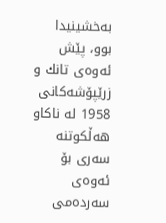به‌خشینیدا بوو، پێش ئه‌وه‌ى تانك و زرێپۆشه‌كانى 1958 له‌ ناكاو هه‌ڵكوتنه‌ سه‌رى بۆ ئه‌وه‌ى سه‌رده‌مى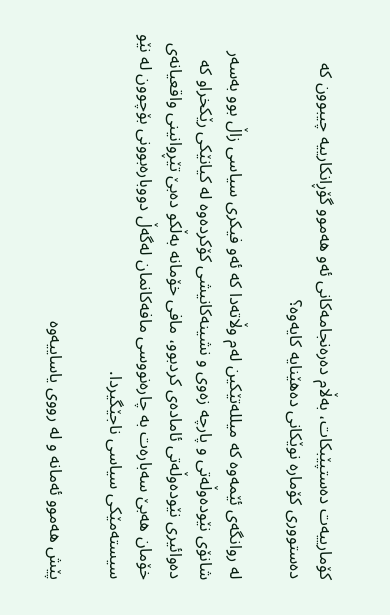كۆمارییه‌ت ده‌ستپێبكات، به‌ڵام ده‌ره‌نجامه‌كانى ئه‌و هه‌موو گۆڕانكارییه‌ چیبوون كه‌ ده‌ستوورى كۆماره‌ نوێكانى ده‌هێنایه‌ كایه‌وه‌؟

له‌ روانگه‌ى ئێمه‌وه‌ كه‌ میلله‌تێكین له‌م وڵاته‌دا كه‌ ئه‌و فیكرى سیاسى زاڵ بوو به‌سه‌ر شانۆى نێوده‌وڵه‌تى و پارچه‌ زه‌وى و نشینه‌كانیشى كۆكرده‌وه‌ له‌ كیانێكى رێكخراو كه‌ ده‌وائیرى نێوده‌وڵه‌تى ئاماده‌ى كردبوو، مافى خۆمانه‌ به‌ڵكو ده‌بێ تێڕوانینى واقعیانه‌ى خۆمان هه‌بێ سه‌باره‌ت به‌ چاره‌نووسى مافه‌كانمان له‌گه‌ڵ دووباره‌بوونى بۆچوون له‌ نێو سیسته‌مێكى سیاسى ناجێگیردا.

پێش هه‌موو ئه‌مانه‌ و له‌ رووى یاساییه‌وه‌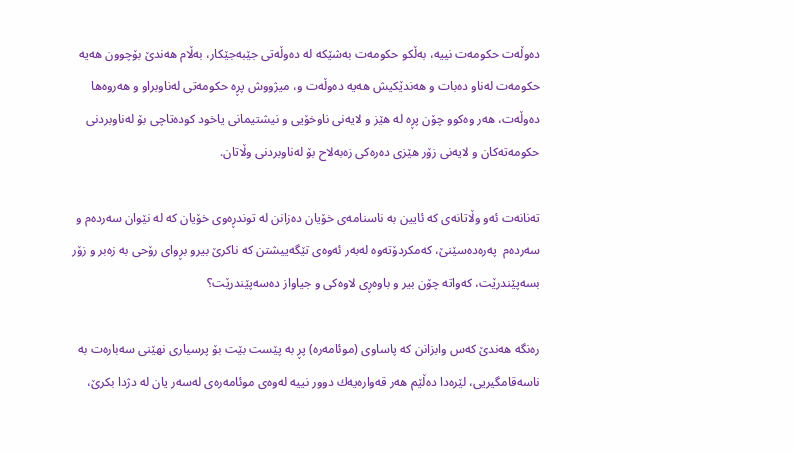ده‌وڵه‌ت حكومه‌ت نییه‌، به‌ڵكو حكومه‌ت به‌شێكه‌ له‌ ده‌وڵه‌تى جێبه‌جێكار، به‌ڵام هه‌ندێ بۆچوون هه‌یه‌ حكومه‌ت له‌ناو ده‌بات و هه‌ندێكیش هه‌یه‌ ده‌وڵه‌ت و، میژووش پڕه‌ حكومه‌تى له‌ناوبراو و هه‌روه‌ها ده‌وڵه‌ت، هه‌ر وه‌كوو چۆن پڕه‌ له‌ هێز و لایه‌نى ناوخۆیى و نیشتیمانى یاخود كوده‌تاچى بۆ له‌ناوبردنى حكومه‌ته‌كان و لایه‌نى زۆر هێزى ده‌ره‌كى زه‌به‌لاح بۆ له‌ناوبردنى وڵاتان.

ته‌نانه‌ت ئه‌و وڵاتانه‌ى كه‌ ئایین به‌ ناسنامه‌ى خۆیان ده‌زانن له‌ توندڕه‌وى خۆیان كه‌ له‌ نێوان سه‌رده‌م و سه‌رده‌م  په‌ره‌ده‌سێنێ، كه‌مكردۆته‌وه‌ له‌به‌ر ئه‌وه‌ى تێگه‌ییشتن كه‌ ناكرێ بیرو بڕواى رۆحى به‌ زه‌بر و زۆر بسه‌پێندرێت، كه‌واته‌ چۆن بیر و باوه‌ڕى لاوه‌كى و جیاواز ده‌سه‌پێندرێت؟

ره‌نگه‌ هه‌ندێ كه‌س وابزانن كه‌ پاساوى (موئامه‌ره‌) پڕ به‌ پێست بێت بۆ پرسیارى نهێنى سه‌باره‌ت به‌ ناسه‌قامگیریى، لێره‌دا ده‌ڵێم هه‌ر قه‌واره‌یه‌ك دوور نییه‌ له‌وه‌ى موئامه‌ره‌ى له‌سه‌ر یان له‌ دژدا بكرێ،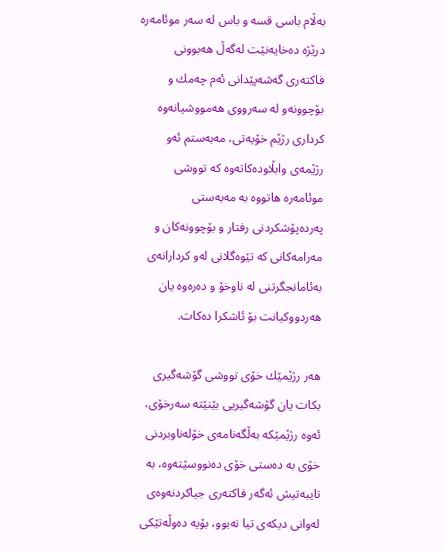به‌ڵام باسى قسه‌ و باس له‌ سه‌ر موئامه‌ره‌ درێژه‌ ده‌خایه‌نێت له‌گه‌ڵ هه‌بوونى فاكته‌رى گه‌شه‌پێدانى ئه‌م چه‌مك و بۆچوونه‌و له‌ سه‌رووى هه‌مووشیانه‌وه‌ كردارى رژێم خۆیه‌تى، مه‌به‌ستم ئه‌و رژێمه‌ى وابڵاوده‌كاته‌وه‌ كه‌ تووشى موئامه‌ره‌ هاتووه‌ به‌ مه‌به‌ستى په‌رده‌پۆشكردنى رفتار و بۆچوونه‌كان و مه‌رامه‌كانى كه‌ تێوه‌گلانى له‌و كردارانه‌ى به‌ئامانجگرتنى له‌ ناوخۆ و ده‌ره‌وه ‌یان هه‌ردووكیانت بۆ ئاشكرا ده‌كات.

هه‌ر رژێمێك خۆى تووشى گۆشه‌گیرى بكات یان گۆشه‌گیریى بێنێته‌ سه‌رخۆى، ئه‌وه‌ رژێمێكه‌ به‌ڵگه‌نامه‌ى خۆله‌ناوبردنى خۆى به‌ ده‌ستى خۆى ده‌نووسێته‌وه‌، به‌ تایبه‌تیش ئه‌گه‌ر فاكته‌رى جیاكردنه‌وه‌ى له‌وانى دیكه‌ى تیا نه‌بوو، بۆیه‌ ده‌وڵه‌تێكى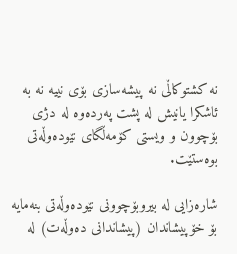نه‌ كشتوكاڵى نه‌ پیشه‌سازى بۆى نییه‌ نه‌ به‌ ئاشكرا یانیش له‌ پشت په‌رده‌وه‌ له‌ دژى بۆچوون و ویستى كۆمه‌ڵگاى نێوده‌وڵه‌تى بوه‌ستێت.

شاره‌زایى له‌ بیروبۆچوونى نێوده‌وڵه‌تى بنه‌مایه‌ بۆ خۆپیشاندان (پیشاندانى ده‌وڵه‌ت) له‌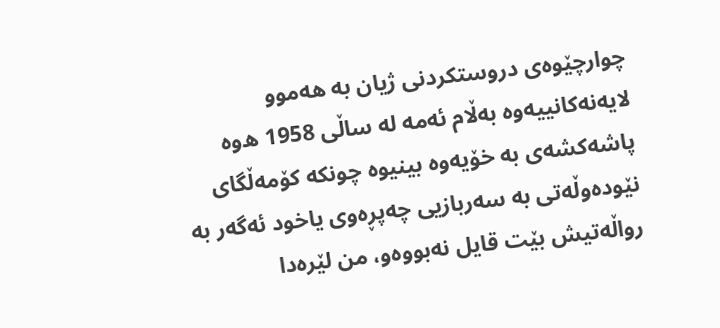چوارچێوه‌ى دروستكردنى ژیان به‌ هه‌موو لایه‌نه‌كانییه‌وه‌ به‌ڵام ئه‌مه‌ له‌ ساڵى 1958 ه‌وه‌ پاشه‌كشه‌ى به‌ خۆیه‌وه‌ بینیوه‌ چونكه‌ كۆمه‌ڵگاى نێوده‌وڵه‌تى به‌ سه‌ربازیى چه‌پڕه‌وى یاخود ئه‌گه‌ر به‌ رواڵه‌تیش بێت قایل نه‌بووه‌و، من لێره‌دا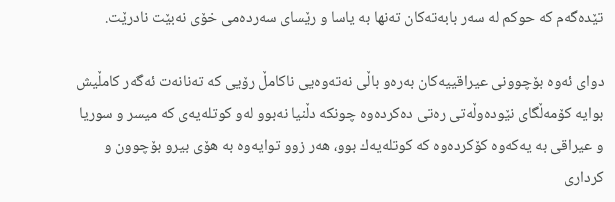تێده‌گه‌م كه‌ حوكم له‌ سه‌ر بابه‌ته‌كان ته‌نها به‌ یاسا و رێساى سه‌رده‌مى خۆى نه‌بێت نادرێت.

دواى ئه‌وه‌ بۆچوونى عیراقییه‌كان به‌ره‌و باڵى نه‌ته‌وه‌یى ناكامڵ رۆیى كه‌ ته‌نانه‌ت ئه‌گه‌ر كامڵیش بوایه‌ كۆمه‌ڵگاى نێوده‌وڵه‌تى ره‌تى ده‌كرده‌وه‌ چونكه‌ دڵنیا نه‌بوو له‌و كوتله‌یه‌ى كه‌ میسر و سوریا و عیراقى به‌ یه‌كه‌وه‌ كۆكرده‌وه‌ كه‌ كوتله‌یه‌ك بوو، هه‌ر زوو توایه‌وه‌ به‌ هۆى بیرو بۆچوون و كردارى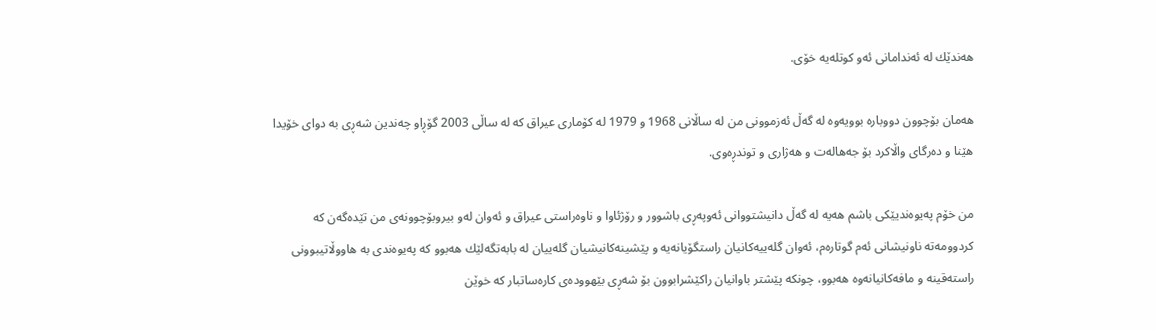هه‌ندێك له‌ ئه‌ندامانى ئه‌و كوتله‌یه‌ خۆى.

هه‌مان بۆچوون دووباره‌ بوویه‌وه‌ له‌ گه‌ڵ ئه‌زموونى من له‌ ساڵانى 1968 و 1979 له‌ كۆمارى عیراق كه‌ له‌ ساڵى 2003 گۆڕاو چه‌ندین شه‌ڕى به‌ دواى خۆیدا هێنا و ده‌رگاى واڵاكرد بۆ جه‌هاله‌ت و هه‌ژارى و توندڕه‌وى.

من خۆم په‌یوه‌ندیێكى باشم هه‌یه‌ له‌ گه‌ڵ دانیشتووانى ئه‌وپه‌ڕى باشوور و رۆژئاوا و ناوه‌راستى عیراق و ئه‌وان له‌و بیروبۆچوونه‌ى من تێده‌گه‌ن كه‌ كردوومه‌ته‌ ناونیشانى ئه‌م گوتاره‌م، ئه‌وان گله‌ییه‌كانیان راستگۆیانه‌یه‌ و پێشینه‌كانیشیان گله‌ییان له‌ بابه‌تگه‌لێك هه‌بوو كه‌ په‌یوه‌ندى به‌ هاووڵاتیبوونى راسته‌قینه‌ و مافه‌كانیانه‌وه‌ هه‌بوو، چونكه‌ پێشتر باوانیان راكێشرابوون بۆ شه‌ڕى بێهووده‌ى كاره‌ساتبار كه خوێن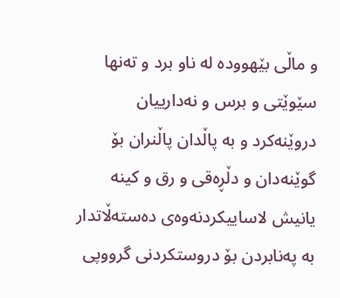و ماڵى بێهووده‌ له‌ ناو برد و ته‌نها سێوێتى و برس و نه‌دارییان دروێنه‌كرد و به‌ پاڵدان پاڵنران بۆ گوێنه‌دان و دڵڕه‌قى و رق و كینه‌ یانیش لاساییكردنه‌وه‌ى ده‌سته‌ڵاتدار به‌ په‌نابردن بۆ دروستكردنى گرووپى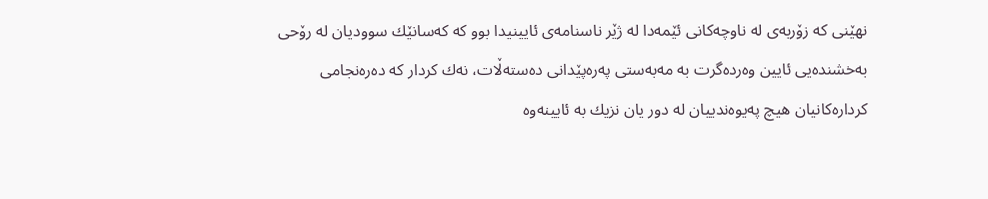نهێنى كه‌ زۆربه‌ى له‌ ناوچه‌كانى ئێمه‌دا له‌ ژێر ناسنامه‌ى ئایینیدا بوو كه‌ كه‌سانێك سوودیان له‌ رۆحى به‌خشنده‌یى ئایین وه‌رده‌گرت به‌ مه‌به‌ستى په‌ره‌پێدانى ده‌سته‌ڵات، نه‌ك كردار كه‌ ده‌ره‌نجامى كرداره‌كانیان هیچ په‌یوه‌ندییان له‌ دور یان نزیك به‌ ئایینه‌وه‌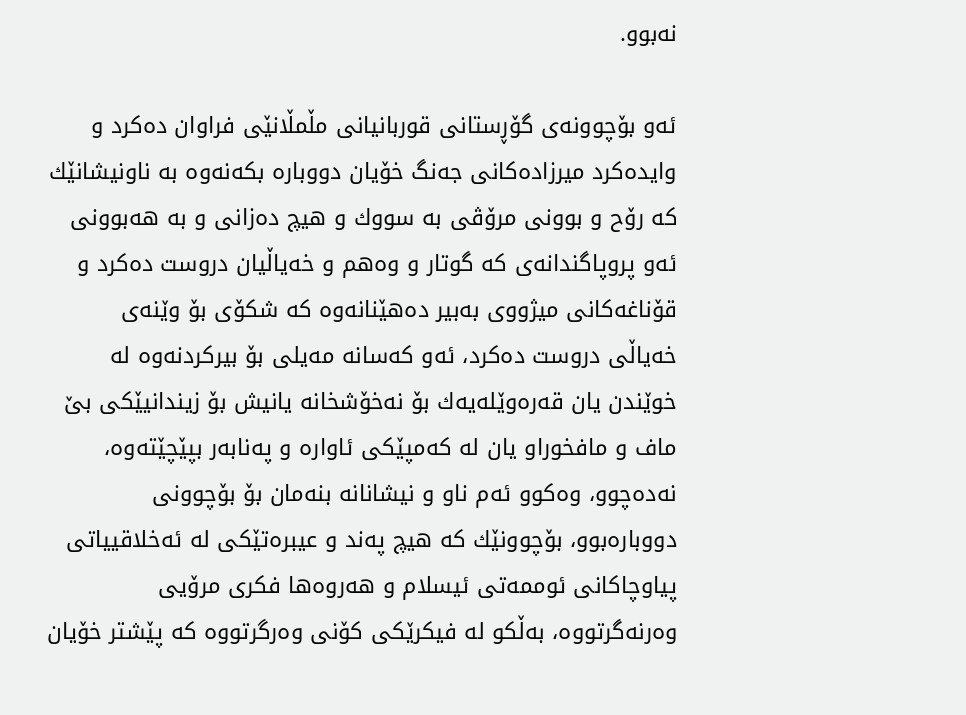نه‌بوو.

ئه‌و بۆچوونه‌ى گۆڕستانى قوربانیانى مڵمڵانێى فراوان ده‌كرد و وایده‌كرد میرزاده‌كانى جه‌نگ خۆیان دووباره‌ بكه‌نه‌وه‌ به‌ ناونیشانێك كه‌ رۆح و بوونى مرۆڤى به‌ سووك و هیچ ده‌زانى و به‌ هه‌بوونى ئه‌و پروپاگندانه‌ى كه‌ گوتار و وه‌هم و خه‌یاڵیان دروست ده‌كرد و قۆناغه‌كانى میژووى به‌بیر ده‌هێنانه‌وه‌ كه‌ شكۆى بۆ وێنه‌ى خه‌یاڵى دروست ده‌كرد، ئه‌و كه‌سانه‌ مه‌یلى بۆ بیركردنه‌وه‌ له‌ خوێندن یان قه‌ره‌وێله‌یه‌ك بۆ نه‌خۆشخانه‌ یانیش بۆ زیندانیێكى بێ ماف و مافخوراو یان له‌ كه‌مپێكى ئاواره‌ و په‌نابه‌ر بپێچێته‌وه،‌ نه‌ده‌چوو، وه‌كوو ئه‌م ناو و نیشانانه‌ بنه‌مان بۆ بۆچوونى دووباره‌بوو، بۆچوونێك كه‌ هیچ په‌ند و عیبره‌تێكى له ئه‌خلاقییاتى پیاوچاكانى ئوممه‌تى ئیسلام و هه‌روه‌ها فكرى مرۆیى وه‌رنه‌گرتووه، به‌ڵكو له‌ فیكرێكى كۆنى وه‌رگرتووه‌ كه‌ پێشتر خۆیان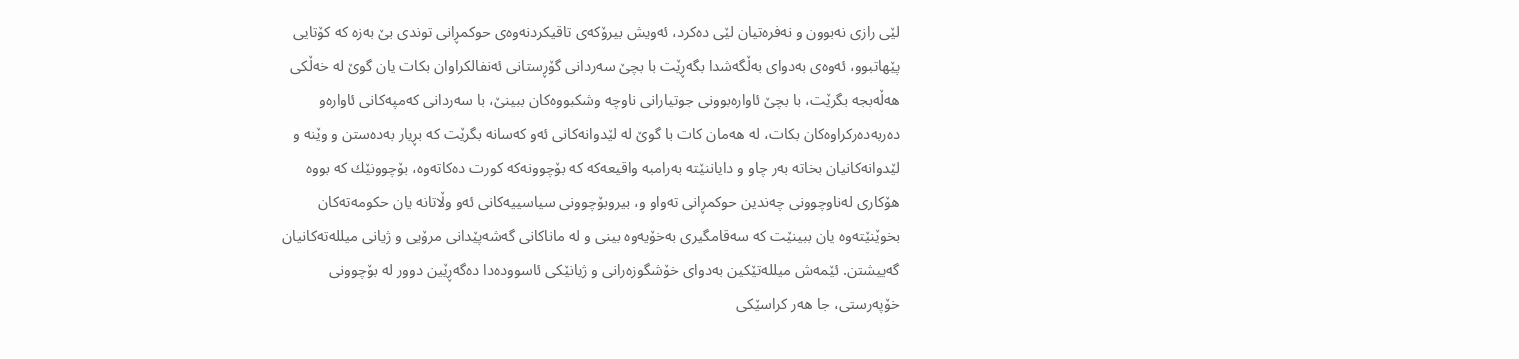لێى رازى نه‌بوون و نه‌فره‌تیان لێى ده‌كرد، ئه‌ویش بیرۆكه‌ى تاقیكردنه‌وه‌ى حوكمڕانى توندى بێ به‌زه‌ كه‌ كۆتایى پێهاتبوو، ئه‌وه‌ى به‌دواى به‌ڵگه‌شدا بگه‌ڕێت با بچێ سه‌ردانى گۆڕستانى ئه‌نفالكراوان بكات یان گوێ له‌ خه‌ڵكى هه‌ڵه‌بجه‌ بگرێت، با بچێ ئاواره‌بوونى جوتیارانى ناوچه‌ وشكبووه‌كان ببینێ، با سه‌ردانى كه‌مپه‌كانى ئاواره‌و ده‌ربه‌ده‌ركراوه‌‌كان بكات، له‌ هه‌مان كات با گوێ له‌ لێدوانه‌كانى ئه‌و كه‌سانه‌ بگرێت كه‌ بڕیار به‌ده‌ستن و وێنه‌ و لێدوانه‌كانیان بخاته‌ به‌ر چاو و دایاننێته‌ به‌رامبه‌ واقیعه‌كه كه‌ بۆچوونه‌كه‌ كورت ده‌كاته‌وه‌، بۆچوونێك كه‌ بووه‌ هۆكارى له‌ناوچوونى چه‌ندین حوكمڕانى ته‌واو و، بیروبۆچوونى سیاسییه‌كانى ئه‌و وڵاتانه‌ یان حكومه‌ته‌كان بخوێنێته‌وه‌ یان ببینێت كه‌ سه‌قامگیرى به‌خۆیه‌وه‌ بینى و له‌ ماناكانى گه‌شه‌پێدانى مرۆیى و ژیانى میلله‌ته‌كانیان گه‌ییشتن. ئێمه‌ش میلله‌تێكین به‌دواى خۆشگوزه‌رانى و ژیانێكى ئاسووده‌دا ده‌گه‌ڕێین دوور له‌ بۆچوونى خۆپه‌رستى، جا هه‌ر كراسێكى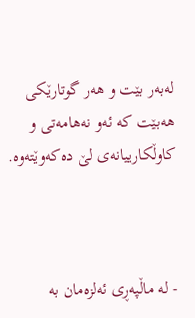له‌به‌ر بێت و هه‌ر گوتارێكى هه‌بێت كه‌ ئه‌و نه‌هامه‌تی و كاوڵكارییانه‌ى لێ ده‌كه‌وێته‌وه‌.



- له‌ ماڵپه‌ڕى ئه‌لزه‌مان به‌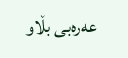عه‌ره‌بى بڵاو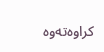كراوه‌ته‌وه‌